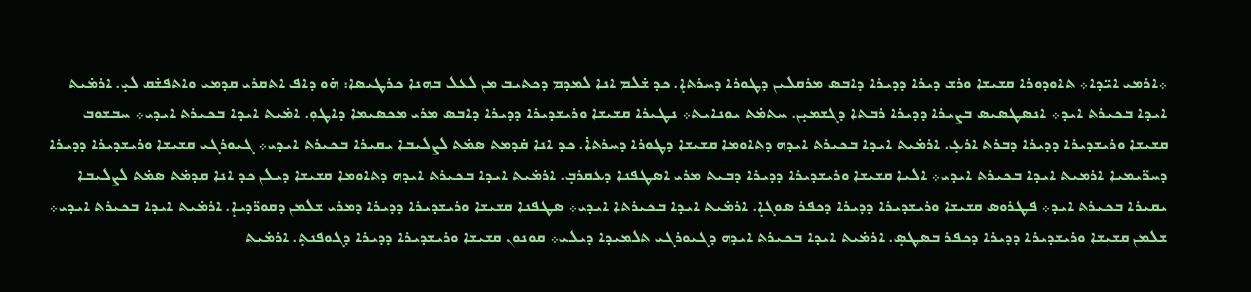܀ܐܪܡܝ ܐܝ̈ܕܐ܀ ܬܐܘܕܘܪܐ ܩܫܝܫܐ ܘܪܫ ܕܝܪܐ ܕܕܝܪܐ ܕܐܒܣ ܡܪܩܠܝܢ ܕܛܘܪܐ ܕܚܪܬܐ̣. ܟܕ ܫ̇ܠܡ ܐܢܐ ܠܡܕܡ ܕܟܬܝܒ ܡܢ ܠܥܠ ܒܗܢܐ ܟܪܛܝܣܐ: ܗ̇ܘ ܕܐܦ ܐܬܩܪܝ ܩܕܡܝ ܘܐܬܦܫ̇ܩ ܠܝ̣. ܐܪܡ̇ܝܬ ܐܝܕܐ ܒܟܝܪܬ ܐܝܕ܀ ܐܢܣܛܣܝܣ ܒܨܝܪܐ ܕܕܝܪܐ ܪܒܬܐ ܕܓܫܡܝ̣ܢ. ܚܬܡ̇ܬ ܝܘܢܐܝܬ܀ ܢܛܝܪܐ ܩܫܝܫܐ ܘܪܝܫܕܝܪܐ ܕܕܝܪܐ ܕܐܒܣ ܡܪܝ ܡܟܣܝܡܐ ܕܐܛܘܼ. ܐܡ̇ܝܬ ܐܝܕܐ ܒܟܝܪܬ ܐܝܕܝ܀ ܚܒܫܘܒ ܩܫܝܫܐ ܘܪܝܫܕܝܪܐ ܕܕܝܪܐ ܕܒܪܬ ܐܪܥ̣. ܐܪܡ̇ܝܬ ܐܝܕܐ ܒܟܝܪܬ ܐܝܕܗ ܕܬܐܘܡܐ ܩܫܝܫܐ ܕܛܘܪܐ ܕܚܪܬܐ̇. ܟܕ ܐܢܐ ܩ̇ܕܡܬ ܣܡ̇ܬ ܠܨܠܝܒܐ ܝܩܝܪܐ ܒܟܝܪܬ ܐܝܕܝ܀ ܓܝܘܪܓܝ ܩܫܝܫܐ ܘܪܝܫܕܝܪܐ ܕܕܝܪܐ ܕܚܪ̈ܝܡܝܐ ܐܪܡܝܬ ܐܝܕܐ ܒܟܝܪܬ ܐܝܕܝ܀ ܐܠܝܐ ܩܫܝܫܐ ܘܪܝܫܕܝܪܐ ܕܕܝܪܐ ܕܒܝܬ ܡܪܝ ܐܣܛܦܢܐ ܕܥܩܪܒ̣. ܐܪܡ̇ܝܬ ܐܝܕܐ ܒܟܝܪܬ ܐܝܕܗ ܕܬܐܘܡܐ ܩܫܝܫܐ ܕܝܠܢ ܟܕ ܐܢܐ ܩܕܡ̇ܬ ܣܡ̇ܬ ܠܨܠܝܒܐ ܝܩܝܪܐ ܒܟܝܪܬ ܐܝܕ܀ ܦܛܪܘܣ ܩܫܝܫܐ ܘܪܝܫܕܝܪܐ ܕܕܝܪܐ ܕܟܦܪ ܣܘܓܐ̣. ܐܪܡ̇ܝܬ ܐܝܕܐ ܒܟܝܪܬܐ ܐܝܕܝ܀ ܣܛܦܢܐ ܩܫܝܫܐ ܘܪܝܫܕܝܪܐ ܕܕܝܪܐ ܕܡܪܝ ܫܠܡܢ ܕܩܘܪ̈ܕܝܐ̣. ܐܪܡ̇ܝܬ ܐܝܕܐ ܒܟܝܪܬ ܐܝܕܝ܀ ܫܠܡܢ ܩܫܝܫܐ ܘܪܝܫܕܝܪܐ ܕܕܝܪܐ ܕܟܦܪ ܒܣܛܣ̣. ܐܪܡ̇ܝܬ ܐܝܕܐ ܒܟܝܪܬ ܐܝܕܗ ܕܓܝܘܪܓܝ ܬܠܡܝܕܐ ܕܝܠܝ܀ ܩܘܢܘܢ ܩܫܝܫܐ ܘܪܝܫܕܝܪܐ ܕܕܝܪܐ ܕܓܘܦܢܬ̣. ܐܪܡ̇ܝܬ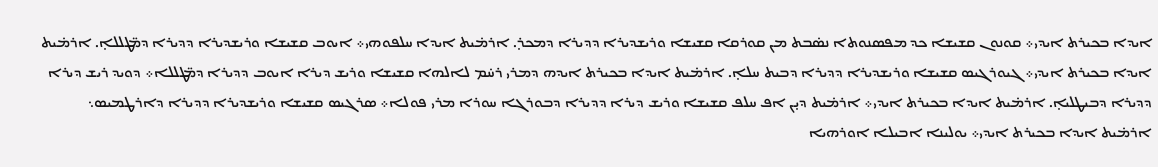ܐܝܕܐ ܒܟܝܪܬ ܐܝܕܝ܀ ܩܘܢܘܢ ܩܫܝܫܐ ܟܕ ܡܦܣܢܘܬܐ ܢܣ̇ܒܬ ܡܢ ܩܘܪܩܐ ܩܫܝܫܐ ܘܪܝܫܕܝܪܐ ܕܕܝܪܐ ܕܡܟܪ̣. ܐܪܡ̇ܝܬ ܐܝܕܐ ܚܠܦܘܗܝ܀ ܐܝܘܒ ܩܫܝܫܐ ܘܪܝܫܕܝܪܐ ܕܕܝܪܐ ܕܡ̈ܛܠܠܐ̣. ܐܪܡ̇ܝܬ ܐܝܕܐ ܒܟܝܪܬ ܐܝܕܝ܀ ܓܝܘܪܓܝܣ ܩܫܝܫܐ ܘܪܝܫܕܝܪܐ ܕܕܝܪܐ ܕܒܝܬ ܚܠܐ̣. ܐܪܡ̇ܝܬ ܐܝܕܐ ܒܟܝܪܬ ܐܝܕܗ ܕܡܪܝ ܪܚ̇ܡ ܠܐܠܗܐ ܩܫܝܫܐ ܘܪܝܫ ܕܝܪܐ ܐܝܘܒ ܕܕܝܪܐ ܕܡ̈ܛܠܠܐ܀ ܕܘܝܕ ܪܝܫ ܕܝܪܐ ܕܕܝܪܐ ܕܒܝܛܠܝܐ̣. ܐܪܡ̇ܝܬ ܐܝܕܐ ܒܟܝܪܬ ܐܝܕܝ܀ ܐܪܡ̇ܝܬ ܕܝ̣ܢ ܐܦ ܚܠܦ ܩܫܝܫܐ ܘܪܝܫ ܕܝܪܐ ܕܕܝܪܐ ܕܒܘܪܓܐ ܚܘܪܐ ܡܪܝ ܦܘܠܐ܀ ܣܪܓܝܣ ܩܫܝܫܐ ܘܪܝܫܕܝܪܐ ܕܕܝܪܐ ܕܐܪܛܡܝܣ܆ ܐܪܡ̇ܝܬ ܐܝܕܐ ܒܟܝܪܬ ܐܝܕܝ܀ ܝܘܠܝܢܐ ܐܒܝܠܐ ܐܘܪܗܝܐ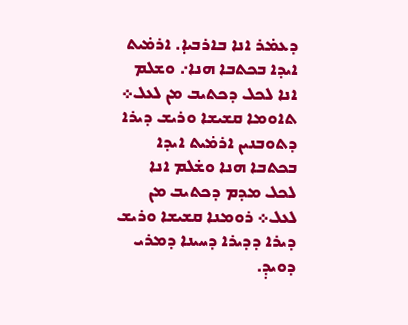ܕܥܡ̇ܪ ܐܢܐ ܒܐܪܒܝܐ̣. ܐܪܡ̇ܝܬ ܐܝܕܐ ܒܟܬܒܐ ܗܢܐ܇ ܘܫܠܡ ܐܢܐ ܠܟܠ ܕܟܬܝܒ ܡܢ ܠܥܠ܀ ܬܐܘܡܐ ܩܫܝܫܐ ܘܪܝܫ ܕܝܪܐ ܕܬܘܒܢܝܢ ܐܪܡ̇ܝܬ ܐܝܕܐ ܒܟܬܒܐ ܗܢܐ ܘܫ̇ܠܡ ܐܢܐ ܠܟܠ ܡܕܡ ܕܟܬܝܒ ܡܢ ܠܥܠ܀ ܪܘܡܢܐ ܩܫܝܫܐ ܘܪܝܫ ܕܝܪܐ ܕܕܝܪܐ ܕܚܝܢܐ ܕܡܪܝ ܕܘܝܕ̣.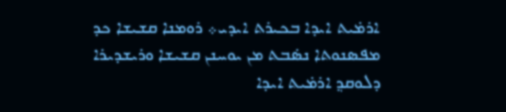ܐܪܡ̇ܝܬ ܐܝܕܐ ܒܟܝܪܬ ܐܝܕܝ܀ ܪܘܡܢܐ ܩܫܝܫܐ ܟܕ ܡܦܣܢܘܬܐ ܢܣ̇ܒܬ ܡܢ ܝܘܚܢܢ ܩܫܝܫܐ ܘܪܝܫܕܝܪܐ ܕܠܘܩܕ݂ ܐܪܡ̇ܝܬ ܐܝܕܐ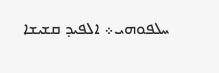ܚܠܦܘܗܝ܀ ܐܠܦܝܕ ܩܫܝܫܐ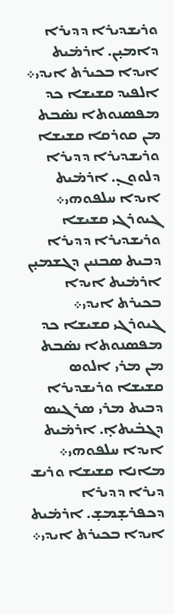ܘܪܝܫܕܝܪܐ ܕܕܝܪܐ ܕܐܡܝ̣ܢ. ܐܪܡ̇ܝܬ ܐܝܕܐ ܒܟܝܪܬ ܐܝܕܝ܀ ܐܠܦܝܕ ܩܫܝܫܐ ܟܕ ܡܦܣܢܘܬܐ ܢܣ̇ܒܬ ܡܢ ܩܘܪܩܐ ܩܫܝܫܐ ܘܪܝܫܕܝܪܐ ܕܕܝܪܐ ܕܠܘܘܢ̣. ܐܪܡ̇ܝܬ ܐܝܕܐ ܚܠܦܘܗܝ܀ ܓܝܘܪܓܝ ܩܫܝܫܐ ܘܪܝܫܕܝܪܐ ܕܕܝܪܐ ܕܒܝܬ ܣܒܢܝܢ ܕܓܫܡܝ̣ܢ ܐܪܡ̇ܝܬ ܐܝܕܐ ܒܟܝܪܬ ܐܝܕܝ܀ ܓܝܘܪܓܝ ܩܫܝܫܐ ܟܕ ܡܦܣܢܘܬܐ ܢܣ̇ܒܬ ܡܢ ܡܪܝ ܐܠܘܣ ܩܫܝܫܐ ܘܪܝܫܕܝܪܐ ܕܒܝܬ ܡܪܝ ܣܪܓܝܣ ܕܓܒ̇ܝܬܐ̣. ܐܪܡ̇ܝܬ ܐܝܕܐ ܚܠܦܘܗܝ܀ ܡܐܢܐ ܩܫܝܫܐ ܘܪܝܫ ܕܝܪܐ ܕܕܝܪܐ ܕܟܦܪܫ̣ܡܫ̣. ܐܪܡ̇ܝܬ ܐܝܕܐ ܒܟܝܪܬ ܐܝܕܝ܀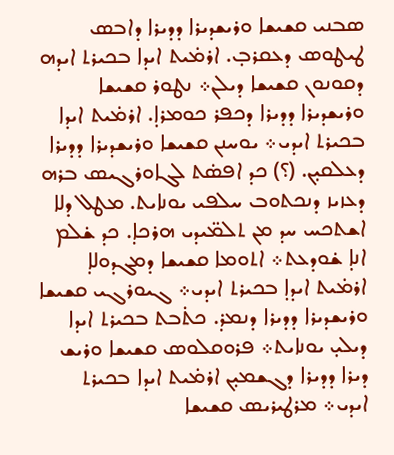ܣܒܢܝ ܩܫܝܫܐ ܘܪܝܫܕܝܪܐ ܕܕܝܪܐ ܕܐܒܣ ܛܝܛܘܣ ܕܥܩܪܒ̣. ܐܪܡ̇ܝܬ ܐܝܕܐ ܒܟܝܪܬ ܐܝܕܗ ܕܩܘܢܘܢ ܩܫܝܫܐ ܕܝܠܢ܀ ܢܛܘܪ ܩܫܝܫܐ ܘܪܝܫܕܝܪܐ ܕܕܝܪܐ ܕܟܦܪ ܟܘܡܪܐ̣. ܐܪܡ̇ܝܬ ܐܝܕܐ ܒܟܝܪܬ ܐܝܕܝ܀ ܝܘܚܢܢ ܩܫܝܫܐ ܘܪܝܫܕܝܪܐ ܕܕܝܪܐ ܕܥܠܩܝ̣ܢ. (؟) ܟܕ ܐܦܣ̇ܬ ܠܓܐܘܪܓܝܣ ܒܪܗ ܕܥܙܝܙ ܕܢܟܬܘܒ ܚܠܦܝ ܝܘܢܐܝܬ. ܡܛܠ ܕܠܐ ܐܫܬܟܚ ܚܕ ܡܢ ܬܠܡ̈ܝܕܝ ܗܪܟܐ̣. ܟܕ ܫ̇ܠܡ ܐܢܐ̣ ܫ̇ܘܕܥܬ܀ ܐܬܘܡܐ ܩܫܝܫܐ ܕܡܓܕܘܠܐ̣ ܐܪܡ̇ܝܬ ܐܝܕܐ̣ ܒܟܝܪܬ ܐܝܕܝ܀ ܓܝܘܪܓܝ ܩܫܝܫܐ ܘܪܝܫܕܝܪܐ ܕܕܝܪܐ ܕܢܡܪ̣. ܟܬ̇ܒܬ ܒܟܝܪܬ ܐܝܕܐ ܕܝܠܝ̣ ܝܘܢܐܝܬ܀ ܦܪܘܩܠܘܣ ܩܫܝܫܐ ܘܪܝܫ ܕܝܪܐ ܕܕܝܪܐ ܕܓܫܡܝ̣ܢ ܐܪܡ̇ܝܬ ܐܝܕܐ ܒܟܝܪܬ ܐܝܕܝ܀ ܡܪܛܝܪܝܣ ܩܫܝܫܐ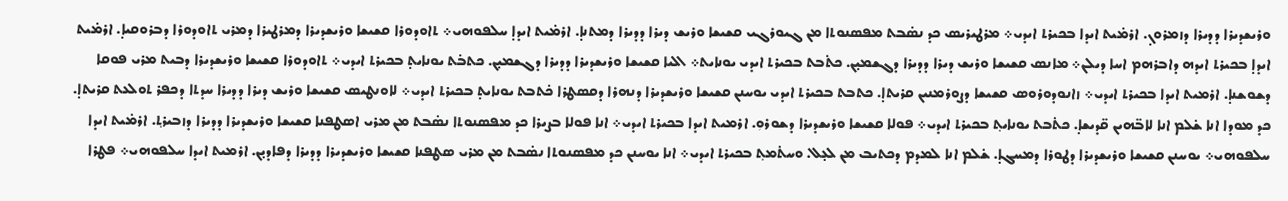ܘܪܝܫܕܝܪܐ ܕܕܝܪܐ ܕܙܡܪܘܢ̣. ܐܪܡ̇ܝܬ ܐܝܕܐ ܒܟܝܪܬ ܐܝܕܝ܀ ܡܪܛܝܪܝܣ ܟܕ ܢܣ̇ܒܬ ܡܦܣܢܘܬܐ ܡܢ ܓܝܘܪܓܝ ܩܫܝܫܐ ܘܪܝܫ ܕܝܪܐ ܕܕܝܪܐ ܕܡܬܢܐ̣. ܐܪܡ̇ܝܬ ܐܝܕܐ̣ ܚܠܦܘܗܝ܀ ܬܐܘܕܘܪܐ ܩܫܝܫܐ ܘܪܝܫܕܝܪܐ ܕܡܪܛܝܪܐ ܕܡܪܝ ܬܐܘܕܘܪܐ ܕܒܪܘܩܝܐ̣. ܐܪܡ̇ܝܬ ܐܝܕܐ̣ ܒܟܝܪܬ ܐܝܕܗ ܕܐܒܪܗܡ ܐܚܐ ܕܝܠܢ܀ ܡܐܢܣ ܩܫܝܫܐ ܘܪܝܫ ܕܝܪܐ ܕܕܝܪܐ ܕܓܫܡܝ̣ܢ. ܟܬ̇ܒܬ ܒܟܝܪܬ ܐܝܕܝ ܝܘܢܐܝܬ܀ ܐܠܝܐ ܩܫܝܫܐ ܘܪܝܫܕܝܪܐ ܕܕܝܪܐ ܕܓܫܡܝ̣ܢ. ܟܬܒ̇ܬ ܝܘܢܐܝܬ̣ ܒܟܝܪܬ ܐܝܕܝ܀ ܬܐܘܕܘܪܐ ܩܫܝܫܐ ܘܪܝܫܕܝܪܐ ܕܒܝܬ ܡܪܝ ܦܘܩܐ ܕܫܘܫܢܐ̣. ܐܪܡܝܬ ܐܝܕܐ ܒܟܝܪܬ ܐܝܕܝ܀ ܙܐܢܘܕܘܪܘܣ ܩܫܝܫܐ ܕܨܘܪܡܢܝܢ ܩܪܝܬܐ̣. ܟܬܒܬ ܒܟܝܪܬ ܐܝܕܝ ܝܘܚܢܢ ܩܫܝܫܐ ܘܪܝܫܕܝܪܐ ܕܢܗܪܐ ܕܩܣܛܪܐ ܟ̇ܬܒܬ ܝܘܢܐܝܬ̣ ܒܟܝܪܬ ܐܝܕܝ܀ ܠܐܘܢܛܝܣ ܩܫܝܫܐ ܘܪܝܫ ܕܝܪܐ ܕܕܝܪܐ ܚܕܬܐ ܕܟܦܪ ܬܘܠܥܬ ܩܪܝܬܐ̣. ܟܕ ܡܘܕܐ ܐܢܐ ܫ̇ܠܡ ܐܢܐ ܠܐܒ̈ܗܝܢ ܩ̈ܕܝܫܐ̣. ܟܬ̇ܒܬ ܝܘܢܐܝܬ݂ ܒܟܝܪܬ ܐܝܕܝ܀ ܦܘܠܐ ܩܫܝܫܐ ܘܪܝܫܕܝܪܐ ܕܫܘܪܘܼ. ܐܪܡܝܬ ܐܝܕܐ ܒܟܝܪܬ ܐܝܕܝ܀ ܐܢܐ ܦܘܠܐ ܒܨܝܪܐ ܟܕ ܡܦܣܢܘܬܐ ܢܣ̇ܒܬ ܡܢ ܡܪܝ ܐܣܛܦܢܐ ܩܫܝܫܐ ܘܪܝܫܕܝܪܐ ܕܕܝܪܐ ܕܙܒܝܪܬ݂. ܐܪܡ̇ܝܬ ܐܝܕܐ ܚܠܦܘܗܝ܀ ܝܘܚܢܢ ܩܫܝܫܐ ܘܪܝܫܕܝܪܐ ܕܛܘܪܐ ܕܡܚܓܐ̣. ܫ̇ܠܡ ܐܢܐ ܠܡܕܡ ܕܟܬܝܒ ܡܢ ܠܥ̣ܠ. ܘܚܬ̇ܡܬ݂ ܒܟܝܪܬ ܐܝܕܝ܀ ܐܢܐ ܝܘܚܢܢ ܟܕ ܡܦܣܢܘܬܐ ܢܣ̇ܒܬ ܡܢ ܡܪܝ ܣܛܦܢܐ ܩܫܝܫܐ ܘܪܝܫܕܝܪܐ ܕܕܝܪܐ ܕܦܐܕܝ̣ܢ. ܐܪܡܝܬ ܐܝܕܐ ܚܠܦܘܗܝ܀ ܦܛܪܐ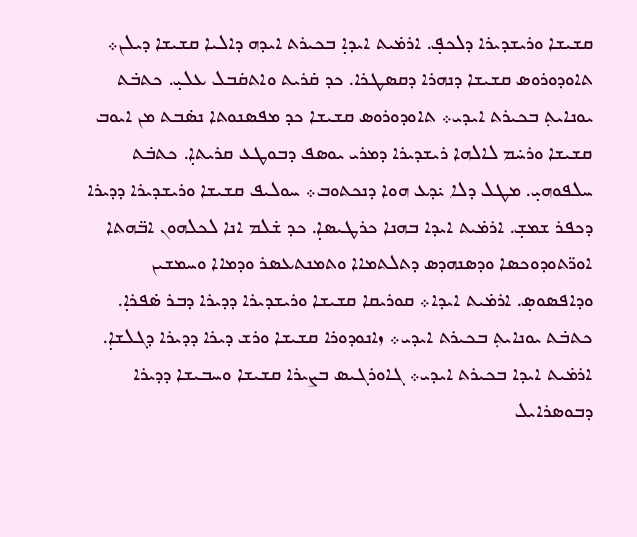ܩܫܝܫܐ ܘܪܝܫܕܝܪܐ ܕܠܟܦ̣. ܐܪܡ̇ܝܬ ܐܝܕܐ̣ ܒܟܝܪܬ ܐܝܕܗ ܕܐܠܝܐ ܩܫܝܫܐ ܕܝܠܢ܀ ܬܐܘܕܘܪܘܣ ܩܫܝܫܐ ܕܢܗܪܐ ܕܩܣܛܪܐ. ܟܕ ܩ̇ܪܝܬ ܘܐܬܩ̇ܒܠ ܥܠܝ̣. ܟܬܒ̇ܬ ܝܘܢܐܝܬ݂ ܒܟܝܪܬ ܐܝܕܝ܀ ܬܐܘܕܘܪܘܣ ܩܫܝܫܐ ܟܕ ܡܦܣܢܘܬܐ ܢܣ̇ܒܬ ܡܢ ܐܝܘܒ ܩܫܝܫܐ ܘܪܚ̇ܡ ܠܐܠܗܐ ܪܝܫܕܝܪܐ ܕܡܪܝ ܝܘܣܦ ܕܒܘܛܥ ܩܪܝܬܐ̣. ܟܬܒ̇ܬ ܚܠܦܘܗܝ̣. ܡܛܠ ܕܠܐ ܝ̇ܕܥ ܗܘܐ ܕܢܟܬܘܒ܀ ܚܘܠܝܦ ܩܫܝܫܐ ܘܪܝܫܕܝܪܐ ܕܕܝܪܐ ܕܟܦܪ ܫܡܫ̣. ܐܪܡ̇ܝܬ ܐܝܕܐ ܒܗܢܐ ܟܪܛܝܣܐ̣. ܟܕ ܫ̇ܠܡ ܐܢܐ ܠܟܠܗܘܢ ܐܒ̈ܗܬܐ ܐܘܪ̈ܬܘܕܘܟܣܐ ܘܕܣܢܗܕܣ ܕܬܠܬܡܐܐ ܘܬܡܢܬܥܣܪ ܘܕܡܐܐ ܘܚܡܫܝܢ ܘܕܐܦܣܘܣ̣. ܐܪܡ̇ܝܬ ܐܝܕܐ܀ ܩܘܪܝܩܐ ܩܫܝܫܐ ܘܪܝܫܕܝܪܐ ܕܕܝܪܐ ܕܒܪ ܣ̇ܦܪܐ̣. ܟܬܒ̇ܬ ܝܘܢܐܝܬ݂ ܒܟܝܪܬ ܐܝܕܝ܀ ܙܐܢܘܕܘܪܐ ܩܫܝܫܐ ܘܪܫ ܕܝܪܐ ܕܕܝܪܐ ܕܓܠܫܐ̣. ܐܪܡ̇ܝܬ ܐܝܕܐ ܒܟܝܪܬ ܐܝܕܝ܀ ܓܐܘܪܓܝܣ ܒܨܝܪܐ ܩܫܝܫܐ ܘܚܒܝܫܐ ܕܕܝܪܐ ܕܒܘܣܪܐܝܠ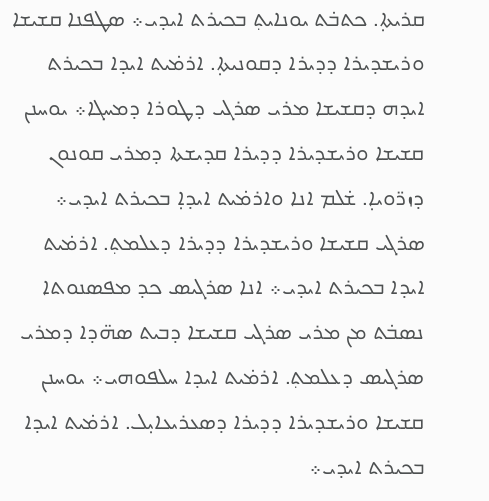ܩܪܝܬܐ̣. ܟܬܒ̇ܬ ܝܘܢܐܝܬ݂ ܒܟܝܪܬ ܐܝܕܝ܀ ܣܛܦܢܐ ܩܫܝܫܐ ܘܪܝܫܕܝܪܐ ܕܕܝܪܐ ܕܩܘܢܝܬܐ̣. ܐܪܡ̇ܝܬ ܐܝܕܐ ܒܟܝܪܬ ܐܝܕܗ ܕܩܫܝܫܐ ܡܪܝ ܣܪܓܝ ܕܛܘܪܐ ܕܡܚܓܐ܀ ܝܘܚܢܢ ܩܫܝܫܐ ܘܪܝܫܕܝܪܐ ܕܕܝܪܐ ܩܕܝܫܬܐ ܕܡܪܝ ܩܘܢܘܢ ܕܙܪ̈ܘܝܐ̣. ܫ̇ܠܡ ܐܢܐ ܘܐܪܡ̇ܝܬ ܐܝܕܐ̣ ܒܟܝܪܬ ܐܝܕܝ܀ ܣܪܓܝ ܩܫܝܫܐ ܘܪܝܫܕܝܪܐ ܕܕܝܪܐ ܕܥܠܡܬ݂. ܐܪܡ̇ܝܬ ܐܝܕܐ ܒܟܝܪܬ ܐܝܕܝ܀ ܐܢܐ ܣܪܓܝܣ ܟܕ ܡܦܣܢܘܬܐ ܢܣܒ̇ܬ ܡܢ ܡܪܝ ܣܪܓܝ ܩܫܝܫܐ ܕܒܝܬ ܣܗ̈ܕܐ ܕܡܪܝ ܣܪܓܝܣ ܕܥܠܡܬ݂. ܐܪܡ̇ܝܬ ܐܝܕܐ ܚܠܦܘܗܝ܀ ܝܘܚܢܢ ܩܫܝܫܐ ܘܪܝܫܕܝܪܐ ܕܕܝܪܐ ܕܣܥܪܝܥܐܝ̣ܠ. ܐܪܡ̇ܝܬ ܐܝܕܐ ܒܟܝܪܬ ܐܝܕܝ܀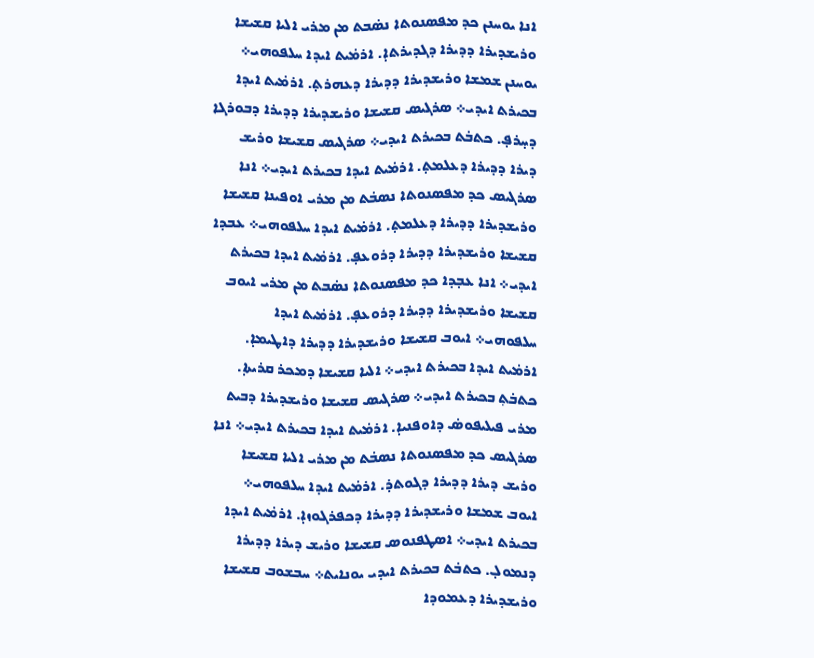ܐܢܐ ܝܘܚܢܢ ܟܕ ܡܦܣܢܘܬܐ ܢܣ̇ܒܬ ܡܢ ܡܪܝ ܐܠܝܐ ܩܫܝܫܐ ܘܪܝܫܕܝܪܐ ܕܕܝܪܐ ܕܓܕܝܪܬܐ̣. ܐܪܡ̇ܝܬ ܐܝܕܐ ܚܠܦܘܗܝ܀ ܝܘܚܢܢ ܫܡܫܐ ܘܪܝܫܕܝܪܐ ܕܕܝܪܐ ܕܥܗܪܬ̣. ܐܪܡ̇ܝܬ ܐܝܕܐ ܒܟܝܪܬ ܐܝܕܝ܀ ܣܪܓܝܣ ܩܫܝܫܐ ܘܪܝܫܕܝܪܐ ܕܕܝܪܐ ܕܒܘܪܓܐ ܕܚ̣ܪܦ̣. ܟܬܒ̇ܬ ܒܟܝܪܬ ܐܝܕܝ܀ ܣܪܓܝܣ ܩܫܝܫܐ ܘܪܝܫ ܕܝܪܐ ܕܕܝܪܐ ܕܥܠܡܬ̣. ܐܪܡ̇ܝܬ ܐܝܕܐ ܒܟܝܪܬ ܐܝܕܝ܀ ܐܢܐ ܣܪܓܝܣ ܟܕ ܡܦܣܢܘܬܐ ܢܣܒ̇ܬ ܡܢ ܡܪܝ ܐܘܦܝܢܐ ܩܫܝܫܐ ܘܪܝܫܕܝܪܐ ܕܕܝܪܐ ܕܥܠܡܬ̣. ܐܪܡ̇ܝܬ ܐܝܕܐ ܚܠܦܘܗܝ܀ ܥܒܕܐ ܩܫܝܫܐ ܘܪܝܫܕܝܪܐ ܕܕܝܪܐ ܕܪܘܥܦ̣. ܐܪܡ̇ܝܬ ܐܝܕܐ ܒܟܝܪܬ ܐܝܕܝ܀ ܐܢܐ ܥܒ̣ܕܐ ܟܕ ܡܦܣܢܘܬܐ ܢܣ̇ܒܬ ܡܢ ܡܪܝ ܐܝܘܒ ܩܫܝܫܐ ܘܪܝܫܕܝܪܐ ܕܕܝܪܐ ܕܪܘܥܦ̣. ܐܪܡ̇ܝܬ ܐܝܕܐ ܚܠܦܘܗܝ܀ ܐܝܘܒ ܩܫܝܫܐ ܘܪܝܫܕܝܪܐ ܕܕܝܪܐ ܕܐܛܝܡܐ̣. ܐܪܡ̇ܝܬ ܐܝܕܐ ܒܟܝܪܬ ܐܝܕܝ܀ ܐܠܝܐ ܩܫܝܫܐ ܕܡܟܪ ܩܪܝܬܐ̣. ܟܬܒ̇ܬ݂ ܒܟܝܪܬ ܐܝܕܝ܀ ܣܪܓܝܣ ܩܫܝܫܐ ܘܪܝܫܕܝܪܐ ܕܒܝܬ ܡܪܝ ܦܝܠܝܦܘܣ̇ ܕܐܘܦܢܝܐ̣. ܐܪܡ̇ܝܬ ܐܝܕܐ ܒܟܝܪܬ ܐܝܕܝ܀ ܐܢܐ ܣܪܓܝܣ ܟܕ ܡܦܣܢܘܬܐ ܢܣܒ̇ܬ ܡܢ ܡܪܝ ܐܠܝܐ ܩܫܝܫܐ ܘܪܝܫ ܕܝܪܐ ܕܕܝܪܐ ܕܓܘܬܪ̣. ܐܪܡ̇ܝܬ ܐܝܕܐ ܚܠܦܘܗܝ܀ ܐܝܘܒ ܫܡܫܐ ܘܪܝܫܕܝܪܐ ܕܕܝܪܐ ܕܟܦܪܓܘܙܐ̣. ܐܪܡ̇ܝܬ ܐܝܕܐ ܒܟܝܪܬ ܐܝܕܝ܀ ܐܣܛܦܢܘܣ ܩܫܝܫܐ ܘܪܝܫ ܕܝܪܐ ܕܕܝܪܐ ܕܢܡܘܠ̣. ܟܬܒ̇ܬ ܒܟܝܪܬ ܐܝܕܝ ܝܘܢܐܝܬ܀ ܚܒܫܘܒ ܩܫܝܫܐ ܘܪܝܫܕܝܪܐ ܕܥܡܘܕܐ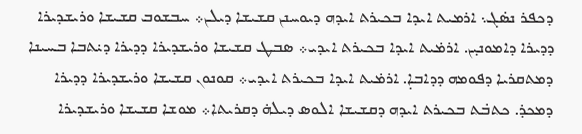ܕܟܦܪ ܢܣ̇ܓ܆ ܐܪܡܝܬ ܐܝܕܐ ܒܟܝܪܬ ܐܝܕܗ ܕܝܘܚܢܢ ܩܫܝܫܐ ܕܝܠܢ܀ ܚܒܫܘܒ ܩܫܝܫܐ ܘܪܝܫܕܝܪܐ ܕܕܝܪܐ ܕܐܡܘܢܝ̣ܢ. ܐܪܡ̇ܝܬ ܐܝܕܐ ܒܟܝܪܬ ܐܝܕܝ܀ ܣܒܛ ܩܫܝܫܐ ܘܪܝܫܕܝܪܐ ܕܕܝܪܐ ܕܝ̇ܬܒܐ ܒܚܝܢܐ ܕܡܬܩܪܝܐ ܕܦܘܡܗ ܕܕܐܒܐ̣. ܐܪܡ̇ܝܬ ܐܝܕܐ ܒܟܝܪܬ ܐܝܕܝ܀ ܩܘܢܘܢ ܩܫܝܫܐ ܘܪܝܫܕܝܪܐ ܕܕܝܪܐ ܕܡܟܪ̣. ܟܬܒ̇ܬ ܒܟܝܪܬ ܐܝܕܗ ܕܩܫܝܫܐ ܐܠܘܣ ܕܝܠܗ̇ ܕܩܪܝܬܐ܀ ܡܘܫܐ ܩܫܝܫܐ ܘܪܝܫܕܝܪܐ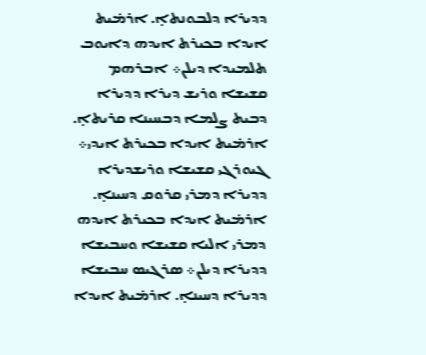ܕܕܝܪܐ ܕܠܒܘܢܬܐ̣. ܐܪܡ̇ܝܬ ܐܝܕܐ ܒܟܝܪܬ ܐܝܕܗ ܕܐܝܘܒ ܬܠܡܝܕܐ ܕܝܠܢ܀ ܐܒܪܗܡ ܩܫܝܫܐ ܘܪܝܫ ܕܝܪܐ ܕܕܝܪܐ ܕܒܝܬ ܨܠܡܐ ܕܒܚܝܢܐ ܩܪܝܬܐ̣. ܐܪܡ̇ܝܬ ܐܝܕܐ ܒܟܝܪܬ ܐܝܕܝ܀ ܓܝܘܪܓܝ ܩܫܝܫܐ ܘܪܝܫܕܝܪܐ ܕܕܝܪܐ ܕܡܪܝ ܩܪܘܩ ܕܚܝܢܐ̣. ܐܪܡ̇ܝܬ ܐܝܕܐ ܒܟܝܪܬ ܐܝܕܗ ܕܡܪܝ ܐܠܝܐ ܩܫܝܫܐ ܘܚܒܝܫܐ ܕܕܝܪܐ ܕܝܠܢ܀ ܣܪܓܝܣ ܚܒܝܫܐ ܕܕܝܪܐ ܕܚܝܢܐ̣. ܐܪܡ̇ܝܬ ܐܝܕܐ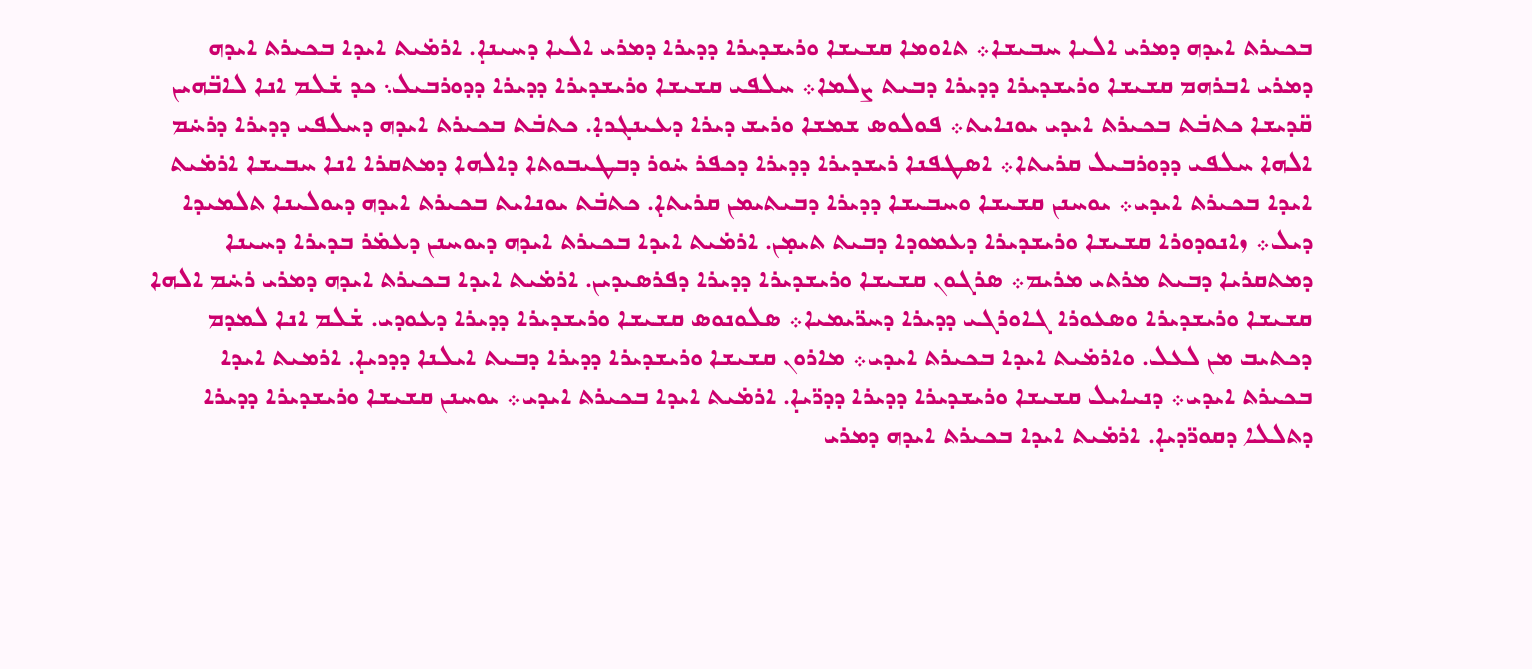ܒܟܝܪܬ ܐܝܕܗ ܕܡܪܝ ܐܠܝܐ ܚܒܝܫܐ܀ ܬܐܘܡܐ ܩܫܝܫܐ ܘܪܝܫܕܝܪܐ ܕܕܝܪܐ ܕܡܪܝ ܐܠܝܐ ܕܚܝܢܐ̣. ܐܪܡ̇ܝܬ ܐܝܕܐ ܒܟܝܪܬ ܐܝܕܗ ܕܡܪܝ ܐܒܪܗܡ ܩܫܝܫܐ ܘܪܝܫܕܝܪܐ ܕܕܝܪܐ ܕܒܝܬ ܨܠܡܐ܀ ܚܠܦܝ ܩܫܝܫܐ ܘܪܝܫܕܝܪܐ ܕܕܝܪܐ ܕܕܘܪܒܝܠ܆ ܟܕ ܫ̇ܠܡ ܐܢܐ ܠܐܒ̈ܗܝܢ ܩ̈ܕܝܫܐ ܟܬܒ̇ܬ ܒܟܝܪܬ ܐܝܕܝ ܝܘܢܐܝܬ܀ ܦܘܠܘܣ ܫܡܫܐ ܘܪܝܫ ܕܝܪܐ ܕܥܝܢܓܖܐ̣. ܟܬܒ̇ܬ ܒܟܝܪܬ ܐܝܕܗ ܕܚܠܦܝ ܕܕܝܪܐ ܕܪܚ̇ܡ ܐܠܗܐ ܚܠܦܝ ܕܕܘܪܒܝܠ ܩܪܝܬܐ܀ ܐܣܛܦܢܐ ܪܝܫܕܝܪܐ ܕܕܝܪܐ ܕܟܦܪ ܚ̇ܘܪ ܕܒܛܝܒܘܬܐ ܕܐܠܗܐ ܕܡܬܩܪܐ ܐܢܐ ܚܒܝܫܐ ܐܪܡ̇ܝܬ ܐܝܕܐ ܒܟܝܪܬ ܐܝܕܝ܀ ܝܘܚܢܢ ܩܫܝܫܐ ܘܚܒܝܫܐ ܕܕܝܪܐ ܕܒܝܬܝܡܢ ܩܪܝܬܐ̣. ܟܬܒ̇ܬ ܝܘܢܐܝܬ ܒܟܝܪܬ ܐܝܕܗ ܕܝܘܠܝܢܐ ܬܠܡܝܕܐ ܕܝܠ܀ ܙܐܢܘܕܘܪܐ ܩܫܝܫܐ ܘܪܝܫܕܝܪܐ ܕܥܡܘܕܐ ܕܒܝܬ ܬܝܡ̣ܢ. ܐܪܡ̇ܝܬ ܐܝܕܐ ܒܟܝܪܬ ܐܝܕܗ ܕܝܘܚܢܢ ܕܥܡ̇ܪ ܒܕܝܪܐ ܕܚܝܢܐ ܕܡܬܩܪܝܐ ܕܒܝܬ ܡܪܬܝ ܡܪܝܡ܀ ܣܪܓܘܢ ܩܫܝܫܐ ܘܪܝܫܕܝܪܐ ܕܕܝܪܐ ܕܦܪܣܝܕܝܢ. ܐܪܡ̇ܝܬ ܐܝܕܐ ܒܟܝܪܬ ܐܝܕܗ ܕܡܪܝ ܪܚ̇ܡ ܐܠܗܐ ܩܫܝܫܐ ܘܪܝܫܕܝܪܐ ܘܣܥܘܪܐ ܓܐܘܪܓܝ ܕܕܝܪܐ ܕܚܪ̈ܝܡܝܐ܀ ܣܠܘܢܘܣ ܩܫܝܫܐ ܘܪܝܫܕܝܪܐ ܕܕܝܪܐ ܕܥܘܕܝ. ܫ̇ܠܡ ܐܢܐ ܠܡܕܡ ܕܟܬܝܒ ܡܢ ܠܥܠ. ܘܐܪܡ̇ܝܬ ܐܝܕܐ ܒܟܝܪܬ ܐܝܕܝ܀ ܡܐܪܘܢ ܩܫܝܫܐ ܘܪܝܫܕܝܪܐ ܕܕܝܪܐ ܕܒܝܬ ܐܝܠܢܐ ܕܕܖܝܐ̣. ܐܪܡܝܬ ܐܝܕܐ ܒܟܝܪܬ ܐܝܕܝ܀ ܕܢܝܐܝܠ ܩܫܝܫܐ ܘܪܝܫܕܝܪܐ ܕܕܝܪܐ ܕܕܪ̈ܝܐ̣. ܐܪܡ̇ܝܬ ܐܝܕܐ ܒܟܝܪܬ ܐܝܕܝ܀ ܝܘܚܢܢ ܩܫܝܫܐ ܘܪܝܫܕܝܪܐ ܕܕܝܪܐ ܕܬܠܠܐ ܕܩܘܪ̈ܕܝܐ̣. ܐܪܡ̇ܝܬ ܐܝܕܐ ܒܟܝܪܬ ܐܝܕܗ ܕܡܪܝ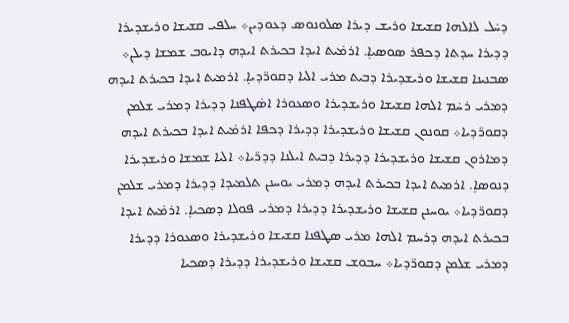ܕܚ̇ܠ ܠܐܠܗܐ ܩܫܝܫܐ ܘܪܝܫ ܕܝܪܐ ܣܠܘܢܘܣ ܕܥܘܕܝܢ܀ ܚܠܦܝ ܩܫܝܫܐ ܘܪܝܫܕܝܪܐ ܕܕܝܪܐ ܚܕܬܐ ܕܟܦܪ ܣܘܣܝܐ̣. ܐܪܡ̇ܝܬ ܐܝܕܐ ܒܟܝܪܬ ܐܝܕܗ ܕܐܝܘܒ ܫܡܫܐ ܕܝܠܢ܀ ܣܒܢܝܢܐ ܩܫܝܫܐ ܘܪܝܫܕܝܪܐ ܕܒܝܬ ܡܪܝ ܐܠܝܐ ܕܩܘܪ̈ܕܝܐ̣. ܐܪܡܝܬ ܐܝܕܐ ܒܟܝܪܬ ܐܝܕܗ ܕܡܪܝ ܪܚ̇ܡ ܐܠܗܐ ܩܫܝܫܐ ܘܪܝܫܕܝܪܐ ܘܣܥܘܪܐ ܐܣ̇ܛܦܢܐ ܕܕܝܪܐ ܕܡܪܝ ܫܠܡܢ ܕܩܘܪ̈ܕܝܐ܀ ܩܘܢܘܢ ܩܫܝܫܐ ܘܪܝܫܕܝܪܐ ܕܕܝܪܐ ܕܟܦܐ ܐܪܡ̇ܝܬ ܐܝܕܐ ܒܟܝܪܬ ܐܝܕܗ ܕܡܐܪܘܢ ܩܫܝܫܐ ܘܪܝܫܕܝܪܐ ܕܕܝܪܐ ܕܒܝܬ ܐܝܠܢܐ ܕܕܪ̈ܝܐ܀ ܐܠܝܐ ܫܡܫܐ ܘܪܝܫܕܝܪܐ ܕܢܘܣܐ̣. ܐܪܡܝܬ ܐܝܕܐ ܒܟܝܪܬ ܐܝܕܗ ܕܡܪܝ ܝܘܚܢܢ ܬܠܡܝܕܐ ܕܕܝܪܐ ܕܡܪܝ ܫܠܡܢ ܕܩܘܪ̈ܕܝܐ܀ ܝܘܚܢܢ ܩܫܝܫܐ ܘܪܝܫܕܝܪܐ ܕܕܝܪܐ ܕܡܪܝ ܦܘܠܐ ܕܣܟܝܐ̣. ܐܪܡ̇ܝܬ ܐܝܕܐ ܒܟܝܪܬ ܐܝܕܗ ܕܪܚܡ ܐܠܗܐ ܡܪܝ ܣܛܦܢܐ ܩܫܝܫܐ ܘܪܝܫܕܝܪܐ ܘܣܥܘܪܐ ܕܕܝܪܐ ܕܡܪܝ ܫܠܡܢ ܕܩܘܪ̈ܕܝܐ܀ ܚܒܘܫ ܩܫܝܫܐ ܘܪܝܫܕܝܪܐ ܕܕܝܪܐ ܕܣܟܝܐ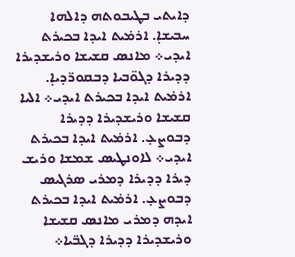ܕܐܝܬܝ ܒܛܝܒܘܬܗ ܕܐܠܗܐ ܚܒܝܫܐ̣. ܐܪܡ̇ܝܬ ܐܝܕܐ ܒܟܝܪܬ ܐܝܕܝ܀ ܡܐܢܣ ܩܫܝܫܐ ܘܪܝܫܕܝܪܐ ܕܕܝܪܐ ܕܓܘ̈ܒܝܐ ܕܒܩܘܪ̈ܕܝܐ̣. ܐܪܡ̇ܝܬ ܐܝܕܐ ܒܟܝܪܬ ܐܝܕܝ܀ ܐܠܝܐ ܩܫܝܫܐ ܘܪܝܫܕܝܪܐ ܕܕܝܪܐ ܕܒܘܨܥ̣. ܐܪܡ̇ܝܬ ܐܝܕܐ ܒܟܝܪܬ ܐܝܕܝ܀ ܠܐܘܢܛܝܣ ܫܡܫܐ ܘܪܝܫ ܕܝܪܐ ܕܕܝܪܐ ܕܡܪܝ ܣܪܓܝܣ ܕܒܘܨܥ̣. ܐܪܡ̇ܝܬ ܐܝܕܐ ܒܟܝܪܬ ܐܝܕܗ ܕܡܪܝ ܡܐܢܣ ܩܫܝܫܐ ܘܪܝܫܕܝܪܐ ܕܕܝܪܐ ܕܓܒ̈ܝܐ܀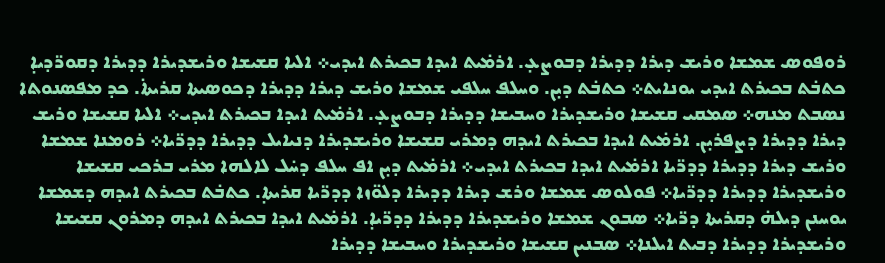ܪܘܦܘܣ ܫܡܫܐ ܘܪܝܫ ܕܝܪܐ ܕܕܝܪܐ ܕܒܘܨܥ̣. ܐܪܡ̇ܝܬ ܐܝܕܐ ܒܟܝܪܬ ܐܝܕܝ܀ ܐܠܝܐ ܩܫܝܫܐ ܘܪܝܫܕܝܪܐ ܕܕܝܪܐ ܕܩܘܪ̈ܕܝܐ̣ ܟܬܒ̇ܬ ܒܟܝܪܬ ܐܝܕܝ ܝܘܢܐܝܬ܀ ܟܬܒ̇ܬ ܕܝ̣ܢ. ܘܚܠܦ ܚܠܦܝ ܫܡܫܐ ܘܪܝܫ ܕܝܪܐ ܕܕܝܪܐ ܕܟܘܣܝܬܐ ܩܪܝܬܐ̇. ܟܕ ܡܦܣܢܘܬܐ ܢܣܒܬ ܡܢܗ܀ ܣܡܩܝ ܩܫܝܫܐ ܘܪܝܫܕܝܪܐ ܘܚܒܝܫܐ ܕܕܝܪܐ ܕܒܘܨܥ̣. ܐܪܡ̇ܝܬ ܐܝܕܐ ܒܟܝܪܬ ܐܝܕܝ܀ ܐܠܝܐ ܩܫܝܫܐ ܘܪܝܫ ܕܝܪܐ ܕܕܝܪܐ ܕܨܦܪܝ̣ܢ. ܐܪܡ̇ܝܬ ܐܝܕܐ ܒܟܝܪܬ ܐܝܕܗ ܕܡܪܝ ܩܫܝܫܐ ܘܪܝܫܕܝܪܐ ܕܢܝܐܝܠ ܕܕܝܪܐ ܕܕܪ̈ܝܐ܀ ܪܘܡܢܐ ܫܡܫܐ ܘܪܝܫ ܕܝܪܐ ܕܕܝܪܐ ܕܕܪ̈ܝܐ ܐܪܡ̇ܝܬ ܐܝܕܐ ܒܟܝܪܬ ܐܝܕܝ܀ ܐܪܡ̇ܝܬ ܕܝ̣ܢ ܐܦ ܚܠܦ ܕܚ̇ܠ ܠܐܠܗܐ ܡܪܝ ܒܪܟܝ ܩܫܝܫܐ ܘܪܝܫܕܝܪܐ ܕܕܝܪܐ ܕܕܪ̈ܝܐ܀ ܦܘܠܘܣ ܫܡܫܐ ܘܪܫ ܕܝܪܐ ܕܕܝܪܐ ܕܠܘ̈ܙܐ ܕܕܪ̈ܝܐ ܩܪܝܬܐ̣. ܟܬܒ̇ܬ ܒܟܝܪܬ ܐܝܕܗ ܕܫܡܫܐ ܝܘܚܢܢ ܕܝܠܗ̇ ܕܩܪܝܬܐ ܕܪ̈ܝܐ܀ ܣܒܘܢ ܫܡܫܐ ܘܪܝܫܕܝܪܐ ܕܕܝܪܐ ܕܕܪ̈ܝܐ̣. ܐܪܡ̇ܝܬ ܐܝܕܐ ܒܟܝܪܬ ܐܝܕܗ ܕܡܪܘܢ ܩܫܝܫܐ ܘܪܝܫܕܝܪܐ ܕܕܝܪܐ ܕܒܝܬ ܐܝܠܢܐ܀ ܣܒܢܝܢ ܩܫܝܫܐ ܘܪܝܫܕܝܪܐ ܘܚܒܝܫܐ ܕܕܝܪܐ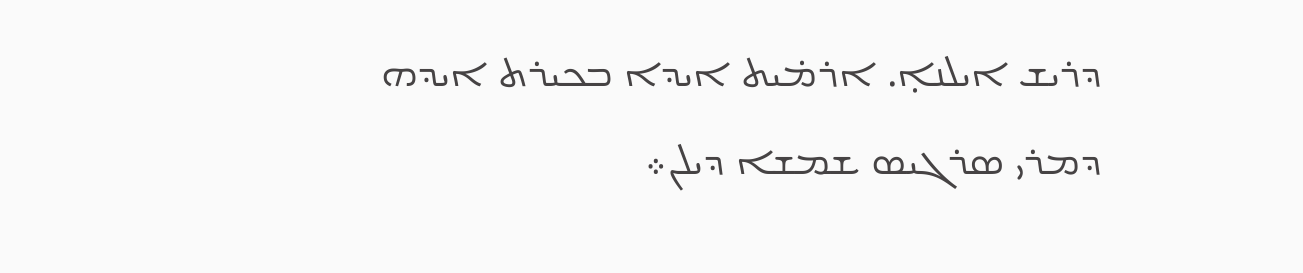ܕܪܝܫ ܐܝܠܢܐ̣. ܐܪܡ̇ܝܬ ܐܝܕܐ ܒܟܝܪܬ ܐܝܕܗ ܕܡܪܝ ܣܪܓܝܣ ܫܡܫܐ ܕܝܠܢ܀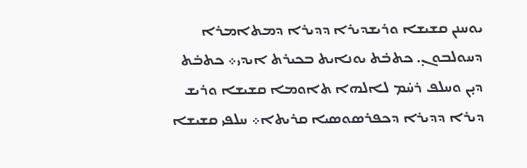ܝܘܚܢܢ ܩܫܝܫܐ ܘܪܝܫܕܝܪܐ ܕܕܝܪܐ ܕܡܬܐܡܪܐ ܕܚܘܠܒܘܢ̣. ܟܬܒ̇ܬ ܝܘܢܐܝܬ ܒܟܝܪܬ ܐܝܕܝ܀ ܟܬܒ̇ܬ ܕܝ̣ܢ ܘܚܠܦ ܪܚ̇ܡ ܠܐܠܗܐ ܬܐܘܡܐ ܩܫܝܫܐ ܘܪܝܫ ܕܝܪܐ ܕܕܝܪܐ ܕܟܦܪܣܘܣܝܐ ܩܪܝܬܐ܀ ܚܠܦܝ ܩܫܝܫܐ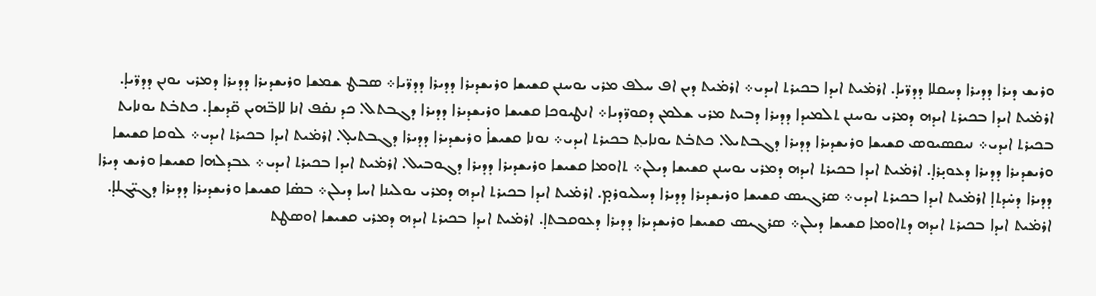ܘܪܝܫ ܕܝܪܐ ܕܕܝܪܐ ܕܚܩܠܐ ܕܕܪ̈ܝܐ̣. ܐܪܡ̇ܝܬ ܐܝܕܐ ܒܟܝܪܬ ܐܝܕܝ܀ ܐܪܡ̇ܝܬ ܕܝܢ ܐܦ ܚܠܦ ܡܪܝ ܝܘܚܢܢ ܩܫܝܫܐ ܘܪܝܫܕܝܪܐ ܕܕܝܪܐ ܕܕܪ̈ܝܐ܀ ܣܒܛ ܫܡܫܐ ܘܪܝܫܕܝܪܐ ܕܕܝܪܐ ܕܡܪܝ ܝܘܢܢ ܕܕܪ̈ܝܐ̣. ܐܪܡ̇ܝܬ ܐܝܕܐ ܒܟܝܪܬ ܐܝܕܗ ܕܡܪܝ ܝܘܚܢܢ ܬܠܡܝܕܐ ܕܕܝܪܐ ܕܒܝܬ ܡܪܝ ܫܠܡܢ ܕܩܘܪ̈ܕܝܐ܀ ܐܢܛܝܘܟܐ ܩܫܝܫܐ ܘܪܝܫܕܝܪܐ ܕܕܝܪܐ ܕܓܒܬܠ. ܟܕ ܢܩ̇ܦ ܐܢܐ ܠܐܒ̈ܗܝܢ ܩ̈ܕܝܫܐ̣. ܟܬܒ̇ܬ ܝܘܢܐܝܬ ܒܟܝܪܬ ܐܝܕܝ܀ ܢܝܩܣܝܘܣ ܩܫܝܫܐ ܘܪܝܫܕܝܪܐ ܕܕܝܪܐ ܕܓܒܬܝܠ. ܟܬܒ̇ܬ ܝܘܢܐܝܬ݂ ܒܟܝܪܬ ܐܝܕܝ܀ ܢܘܢܐ ܩܫܝܫܐ̇ ܘܪܝܫܕܝܪܐ ܕܕܝܪܐ ܕܓܒܬܝܠ̣. ܐܪܡ̇ܝܬ ܐܝܕܐ ܒܟܝܪܬ ܐܝܕܝ܀ ܠܘܩܐ ܩܫܝܫܐ ܘܪܝܫܕܝܪܐ ܕܕܝܪܐ ܕܥܘܝ̣ܪܐ̣. ܐܪܡ̇ܝܬ ܐܝܕܐ ܒܟܝܪܬ ܐܝܕܗ ܕܡܪܝ ܝܘܚܢܢ ܩܫܝܫܐ ܕܝܠܢ܀ ܬܐܘܡܐ ܩܫܝܫܐ ܘܪܝܫܕܝܪܐ ܕܕܝܪܐ ܕܓܘܒܝܠ. ܐܪܡ̇ܝܬ ܐܝܕܐ ܒܟܝܪܬ ܐܝܕܝ܀ ܥܒܕܠܗܐ ܩܫܝܫܐ ܘܪܝܫ ܕܝܪܐ ܕܕܝܪܐ ܕܚ̇ܕܬܐ̣ ܐܪܡ̇ܝܬ ܐܝܕܐ ܒܟܝܪܬ ܐܝܕܝ܀ ܣܪܓܝܣ ܩܫܝܫܐ ܘܪܝܫܕܝܪܐ ܕܕܝܪܐ ܕܚܠܝܘܪܡ̣. ܐܪܡ̇ܝܬ ܐܝܕܐ ܒܟܝܪܬ ܐܝܕܗ ܕܡܪܝ ܝܘܠܝܢܐ ܐܚܐ ܕܝܠܢ܀ ܒܣ̇ܐ ܩܫܝܫܐ ܘܪܝܫܕܝܪܐ ܕܕܝܪܐ ܕܓܝ̈ܓܠܐ̣. ܐܪܡ̇ܝܬ ܐܝܕܐ ܒܟܝܪܬ ܐܝܕܗ ܕܬܐܘܡܐ ܩܫܝܫܐ ܕܝܠܢ܀ ܣܪܓܝܣ ܩܫܝܫܐ ܘܪܝܫܕܝܪܐ ܕܕܝܪܐ ܕܥܘܩܒܬܐ̣. ܐܪܡ̇ܝܬ ܐܝܕܐ ܒܟܝܪܬ ܐܝܕܗ ܕܡܪܝ ܩܫܝܫܐ ܐܘܣܛܬ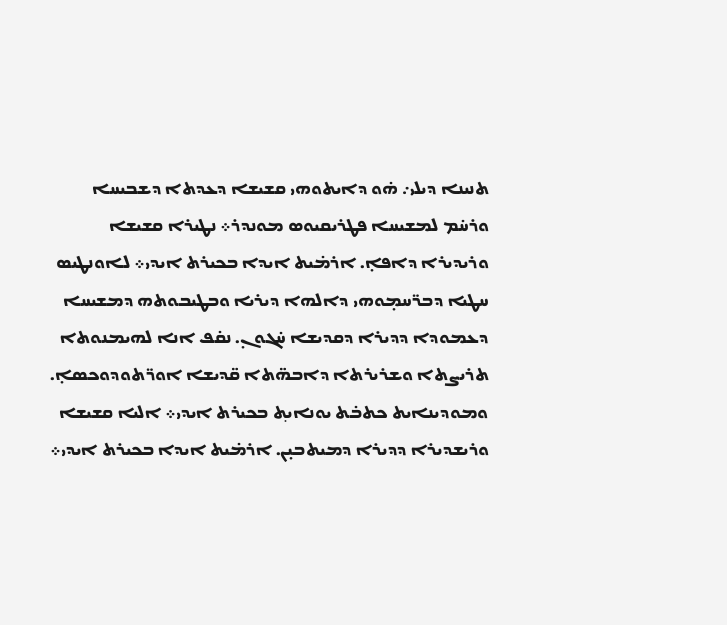ܬܢܝܢܐ ܕܝܠܝ܇ ܗ̇ܘ ܕܐܝܬܘܗܝ ܩܫܝܫܐ ܕܥܕܬܐ ܕܫܒܝܚܐ ܘܪܚ̇ܡ ܠܡܫܝܚܐ ܦܛܪܝܩܝܘܣ ܡܘܢܕܪ܀ ܢܛܝܪܐ ܩܫܝܫܐ ܘܪܝܕܝܪܐ ܕܐܦܐ̣. ܐܪܡ̇ܝܬ ܐܝܕܐ ܒܟܝܪܬ ܐܝܕܝ܀ ܠܐܘܢܛܝܣ ܚܛܝܐ ܕܒܪ̈ܚܡ̣ܘܗܝ ܕܐܠܗܐ ܕܝܪܝܐ ܘܒܛܝܒܘܬܗ ܕܡܫܝܚܐ ܕܥܡܘܕܐ ܕܕܝܪܐ ܕܩܕܝܫܐ ܚ̇ܓܘܢ̣. ܢܩ̇ܦ ܐܢܐ ܠܗܝܡܢܘܬܐ ܬܪܝܨܬܐ ܘܫܪܝܪܬܐ ܕܐܒܗ̈ܬܐ ܩ̈ܕܝܫܐ ܐܘܪ̈ܬܘܕܘܟܣܐ̣. ܘܡܘܕܝܢܐܝܬ ܟܬܒ̇ܬ ܝܘܢܐܝܬ݂ ܒܟܝܪܬ ܐܝܕܝ܀ ܐܠܝܐ ܩܫܝܫܐ ܘܪܝܫܕܝܪܐ ܕܕܝܪܐ ܕܡܝܬܒܝ̣ܢ. ܐܪܡ̇ܝܬ ܐܝܕܐ ܒܟܝܪܬ ܐܝܕܝ܀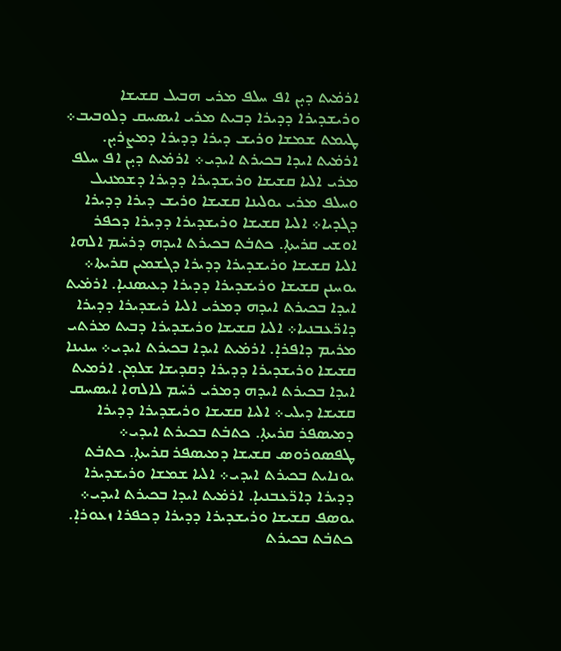ܐܪܡ̇ܝܬ ܕܝ̣ܢ ܐܦ ܚܠܦ ܡܪܝ ܗܒܝܠ ܩܫܝܫܐ ܘܪܝܫܕܝܪܐ ܕܕܝܪܐ ܕܒܝܬ ܡܪܝ ܐܝܣܚܩ ܕܠܘܒܝܒ܀ ܛܝܡܬ ܫܡܫܐ ܘܪܝܫ ܕܝܪܐ ܕܕܝܪܐ ܕܡܨܪܝ̣ܢ. ܐܪܡ̇ܝܬ ܐܝܕܐ ܒܟܝܪܬ ܐܝܕܝ܀ ܐܪܡ̇ܝܬ ܕܝ̣ܢ ܐܦ ܚܠܦ ܡܪܝ ܐܠܝܐ ܩܫܝܫܐ ܘܪܝܫܕܝܪܐ ܕܕܝܪܐ ܕܫܡܢܝܠ ܘܚܠܦ ܡܪܝ ܝܘܠܝܢܐ ܩܫܝܫܐ ܘܪܝܫ ܕܝܪܐ ܕܕܝܪܐ ܕܓܕܝܐ܀ ܐܠܝܐ ܩܫܝܫܐ ܘܪܝܫܕܝܪܐ ܕܕܝܪܐ ܕܟܦܪ ܐܘܫܝ ܩܪܝܬܐ̣. ܟܬܒ̇ܬ ܒܟܝܪܬ ܐܝܕܗ ܕܪܚ̇ܡ ܐܠܗܐ ܐܠܝܐ ܩܫܝܫܐ ܘܪܝܫܕܝܪܐ ܕܕܝܪܐ ܕܓܫܡܝܢ ܩܪܝܬܐ܀ ܝܘܚܢܢ ܩܫܝܫܐ ܘܪܝܫܕܝܪܐ ܕܕܝܪܐ ܕܥܝܣܢܝܐ̣. ܐܪܡ̇ܝܬ ܐܝܕܐ ܒܟܝܪܬ ܐܝܕܗ ܕܡܪܝ ܐܠܝܐ ܪܝܫܕܝܪܐ ܕܕܝܪܐ ܕܐܪ̈ܥܒܢܝܐ܀ ܐܠܝܐ ܩܫܝܫܐ ܘܪܝܫܕܝܪܐ ܕܒܝܬ ܡܪܬܝ ܡܪܝܡ ܕܐܦܪܐ̣. ܐܪܡ̇ܝܬ ܐܝܕܐ ܒܟܝܪܬ ܐܝܕܝ܀ ܚܢܝܢܐ ܩܫܝܫܐ ܘܪܝܫܕܝܪܐ ܕܕܝܪܐ ܕܩܕܝܫܐ ܫܠܡ̣ܢ. ܐܪܡܝܬ ܐܝܕܐ ܒܟܝܪܬ ܐܝܕܗ ܕܡܪܝ ܪܚ̇ܡ ܠܐܠܗܐ ܐܝܣܚܩ ܩܫܝܫܐ ܕܝܠܝ܀ ܐܠܝܐ ܩܫܝܫܐ ܘܪܝܫܕܝܪܐ ܕܕܝܪܐ ܕܡܝܣܦܪ ܩܪܝܬܐ̣. ܟܬܒ̇ܬ ܒܟܝܪܬ ܐܝܕܝ܀ ܛܦܣܘܪܘܣ ܩܫܝܫܐ ܕܡܝܣܦܪ ܩܪܝܬܐ̣. ܟܬܒ̇ܬ ܝܘܢܐܝܬ ܒܟܝܪܬ ܐܝܕܝ܀ ܐܠܝܐ ܫܡܫܐ ܘܪܝܫܕܝܪܐ ܕܕܝܪܐ ܕܐܪ̈ܥܒܢܝܐ̣. ܐܪܡ̇ܝܬ ܐܝܕܐ ܒܟܝܪܬ ܐܝܕܝ܀ ܝܘܣܦ ܩܫܝܫܐ ܘܪܝܫܕܝܪܐ ܕܕܝܪܐ ܕܟܦܪܐ ܙܥܘܪܐ̣. ܟܬܒ̇ܬ ܒܟܝܪܬ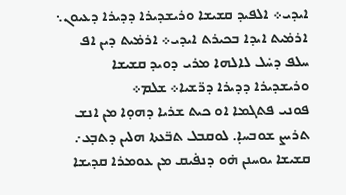ܐܝܕܝ܀ ܐܠܦܝܕ ܩܫܝܫܐ ܘܪܝܫܕܝܪܐ ܕܕܝܪܐ ܕܥܝܘܢ܆ ܐܪܡ̇ܝܬ ܐܝܕܐ ܒܟܝܪܬ ܐܝܕܝ܀ ܐܪܡ̇ܝܬ ܕܝܢ ܐܦ ܚܠܦ ܕܚ̇ܠ ܠܐܠܗܐ ܡܪܝ ܕܘܝܕ ܩܫܝܫܐ ܘܪܝܫܕܝܪܐ ܕܕܝܪܐ ܕܪ̈ܫܝܐ܀ ܫܠܡ܀
ܦܘܢܝ ܦܬܓܡܐ ܐܘ ܟܝܬ ܫܪܝܐ ܕܗܘ̣ܐ ܡܢ ܐܢܫ ܬܪܝܨ ܫܘܒܚܐ̣. ܠܘܩܒܠ ܬܒ̈ܥܬܐ ܗܠܝܢ ܕܬܒ̣ܥ܇ ܩܫܝܫܐ ܝܘܚܢܢ ܗ̇ܘ ܕܢܦ̇ܝܩ ܡܢ ܥܘܡܪܐ ܩܕܝܫܐ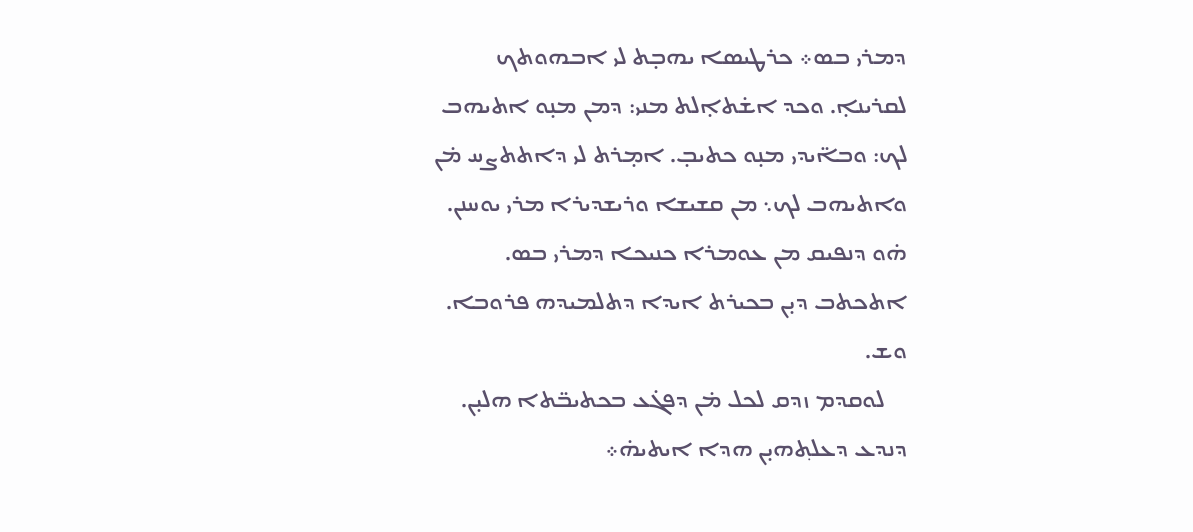ܕܡܪܝ ܒܣ܀ ܟܪܛܝܣܐ ܝܗܒ̣ܬ ܠܝ ܐܒܗܘܬܟ ܠܩܪܝܢܐ̣. ܘܟܕ ܐܫ̇ܬܐ̣ܠܬ ܡܢܝ: ܕܡܢ ܡܢ̣ܘ ܐܬܝܗܒ ܠܟ: ܘܒܐ̈ܝܕܝ ܡܢ̣ܘ ܟܬܝܒ̣. ܐܡ̣ܪܬ ܠܝ ܕܐܬܬܨܚ ܡ̇ܢ ܘܐܬܝܗܒ ܠܟ܆ ܡܢ ܩܫܝܫܐ ܘܪܝܫܕܝܪܐ ܡܪܝ ܝܘܚܢܢ. ܗ̇ܘ ܕܢܦܝܩ ܡܢ ܥܘܡܪܐ ܟܢܝܟܐ ܕܡܪܝ ܒܣ. ܐܬܟܬܒ ܕܝ̣ܢ ܒܟܝܪܬ ܐܝܕܐ ܕܬܠܡܝܕܗ ܦܪܘܒܐ. ܘܫ.
    ܠܘܩܕܡ ܙܕܩ ܠܟܠ ܡ̇ܢ ܕܦܓ̇ܥ ܒܟܬܝܒ̈ܬܐ ܗܠܝ̣ܢ. ܕܢܕܥ ܕܥܠܬ݂ܗܝ̣ܢ ܗܕܐ ܐܝܬܝܗ̇܀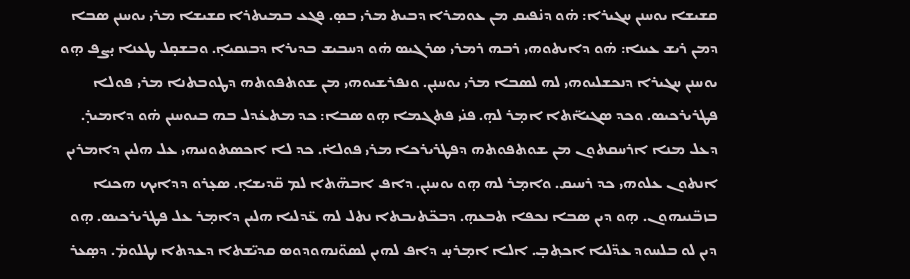ܩܫܝܫܐ ܝܘܚܢܢ ܚܓܝܪܐ: ܗ̇ܘ ܕܢ̇ܦܝܩ ܡܢ ܥܘܡܪܐ ܕܒܝܬ ܡܪܝ ܒܣ̣. ܦܓܥ ܒܡܝܬܪܐ ܩܫܝܫܐ ܡܪܝ ܝܘܚܢܢ ܣܒܐ ܕܡܢ ܪܝܫ ܥܝܢܐ: ܗ̇ܘ ܕܐܝܬܘܗܝ ܪܒܗ ܪܡܪܝ ܣܪܓܝܣ ܗ̇ܘ ܕܚܒܝܫ ܒܕܝܪܐ ܕܒܢܩܝܐ̣. ܘܒܫܩ̣ܠ ܛܥܢܐ ܝ̣ܨܦ ܗ̣ܘ ܝܘܚܢܢ ܚܓܝܪܐ ܕܢܟܫܠܝܘܗܝ ܠܗ ܠܣܒܐ ܡܪܝ ܝܘܚܢ̣ܢ. ܘܢܦܪܫܝܘܗܝ ܡܢ ܫܘܬܦܘܬܗ ܕܛܘܒܬܢܐ ܡܪܝ ܦܘܠܐ ܦܛܪܝܪܟܝܣ. ܘܟܕ ܣܓܝܐ̈ܬܐ ܐܡ̣ܪ ܠܗ̣. ܦܢ̇ܝ ܦܬܓܡܐ ܗ̣ܘ ܣܒܐ: ܟܕ ܡܬܥ̇ܕܠ ܒܗ ܒܝܘܚܢܢ ܗ̇ܘ ܕܐܡܝܪ̣. ܕܥܠ ܡܢܐ ܐܪܚܩܬܘܢ ܡܢ ܫܘܬܦܘܬܗ ܕܦܛܪܝܪܟܐ ܡܪܝ ܦܘܠܐ̇. ܟܕ ܠܐ ܐܟܣܬܘܢܝܗܝ ܥܠ ܗܠܝܢ ܕܐܡܪܝܢ ܐܢܬܘܢ ܥܠܘܗܝ ܟܕ ܪܚܝܩ. ܘܐܡ̣ܪ ܠܗ ܗ̣ܘ ܝܘܚܢ̣ܢ. ܕܐܦ ܐܒܗ̈ܬܐ ܠܡ ܩ̈ܕܝܫܐ̣. ܣܥ̣ܪܘ ܕܕܐܝܟ ܗܟܢܐ ܒܙܒ̈ܢܝܗܘܢ. ܗ̣ܘ ܕܝܢ ܣܒܐ ܢܟܦܐ ܬܒܥܗ̣. ܕܒܟ̈ܬܝܒܬܐ ܢܬܠ ܠܗ ܥ̈ܕܠܝܐ ܗܠܝܢ ܕܐܡ̣ܪ ܥܠ ܦܛܪܝܪܟܝܣ. ܗ̣ܘ ܕܝܢ ܠܘ ܒܠܚܘܕ ܥܕ̈ܠܝܐ ܐܟܬ݂ܒ̣. ܐܠܐ ܐܡ̣ܪܚ̣ ܕܐܦ ܠܗܝܢ ܠܣܘ̈ܢܗܘܕܘܣ ܩܕܝ̈ܫܬܐ ܕܥܕܬܐ ܢܛܠܘܡ̇. ܕܣ̣ܥܪ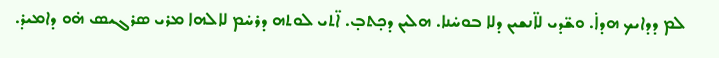ܠܡ ܕܕܐܝܟ ܗܕܐ̇. ܘܫ̈ܕܝ ܠܐ̈ܢܫܝܢ ܕܠܐ ܒܘܚ̇ܢܐ. ܗܠܝܢ ܕܟ̣ܬܒ̣. ܐ̈ܬܝ ܠܘܬܗ ܕܪܚ̇ܡ ܠܐܠܗܐ ܡܪܝ ܣܪܓܝܣ ܗ̇ܘ ܕܐܡܝܪ̣.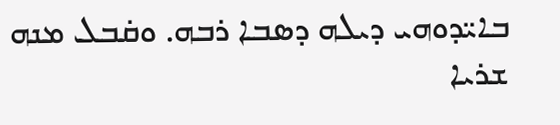ܒܐܝ̈ܕܘܗܝ ܕܝܠܗ ܕܣܒܐ ܪܒܗ. ܘܩ̇ܒܠ ܡܢܗ ܫܪܝܐ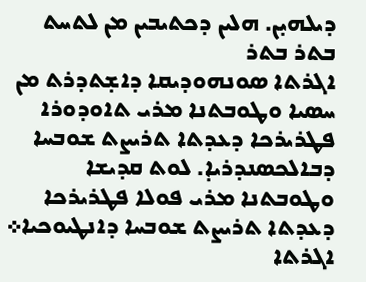ܕܝܠܗܝ̣ܢ. ܗܠܝܢ ܕܟܬܝܒܝܢ ܡܢ ܠܬܚܬ ܒܬܪ ܒܬܪ
ܐܓܪܬܐ ܣܘܢܗܘܕܝܩܐ ܕܐܫ̣ܬܕܪܬ ܡܢ ܚܣܝܐ ܘܛܘܒܬܢܐ ܡܪܝ ܬܐܘܕܘܪܐ ܦܛܪܝܪܟܐ ܕܥܕܬܐ ܬܪܝܨܬ ܫܘܒܚܐ ܕܒܐܠܟܣܢܕܪܝܐ̣. ܠܘܬ ܩܕܝܫܐ ܘܛܘܒܬܢܐ ܡܪܝ ܦܘܠܐ ܦܛܪܝܪܟܐ ܕܥܕܬܐ ܬܪܝܨܬ ܫܘܒܚܐ ܕܐܢܛܝܘܟܝܐ܀
ܐܓܪܬܐ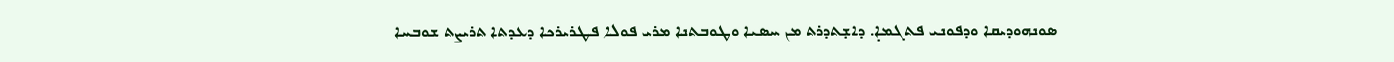ܣܘܢܗܘܕܝܩܐ ܘܕܦܘܢܝ ܦܬܓܡܐ̣. ܕܐܫ̣ܬܕܪܬ ܡܢ ܚܣܝܐ ܘܛܘܒܬܢܐ ܡܪܝ ܦܘܠܐ ܦܛܪܝܪܟܐ ܕܥܕܬܐ ܬܪܝܨܬ ܫܘܒܚܐ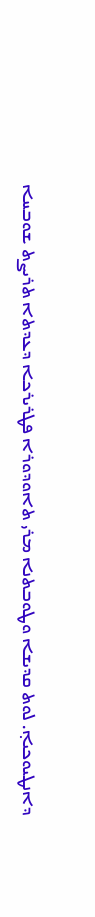ܕܐܢܛܝܘܟܝܐ̣. ܠܘܬ ܩܕܝܫܐ ܘܛܘܒܬܢܐ ܡܪܝ ܬܐܘܕܘܪܐ ܦܛܪܝܪܟܐ ܕܥܕܬܐ ܬܪܝܨܬ ܫܘܒܚܐ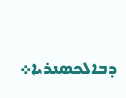ܕܒܐܠܟܣܢܪܝܐ܀